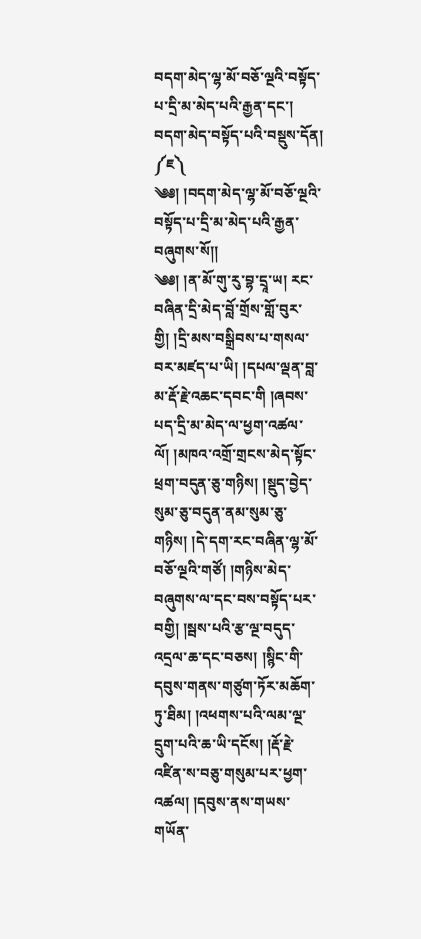བདག་མེད་ལྷ་མོ་བཅོ་ལྔའི་བསྟོད་པ་དྲི་མ་མེད་པའི་རྒྱན་དང་། བདག་མེད་བསྟོད་པའི་བསྡུས་དོན།
༼ཇ༽
༄༅། །བདག་མེད་ལྷ་མོ་བཅོ་ལྔའི་བསྟོད་པ་དྲི་མ་མེད་པའི་རྒྱན་བཞུགས་སོ།།
༄༅། །ན་མོ་གུ་རུ་བྷ་དྲཱ་ཡ། རང་བཞིན་དྲི་མེད་བློ་གྲོས་གློ་བུར་གྱི། །དྲི་མས་བསྒྲིབས་པ་གསལ་བར་མཛད་པ་ཡི། །དཔལ་ལྡན་བླ་མ་རྡོ་རྗེ་འཆང་དབང་གི །ཞབས་པད་དྲི་མ་མེད་ལ་ཕྱག་འཚལ་ལོ། །མཁའ་འགྲོ་གྲངས་མེད་སྟོང་ཕྲག་བདུན་ཅུ་གཉིས། །སྡུད་བྱེད་སུམ་ཅུ་བདུན་ནམ་སུམ་ཅུ་གཉིས། །དེ་དག་རང་བཞིན་ལྷ་མོ་བཅོ་ལྔའི་གཙོ། །གཉིས་མེད་བཞུགས་ལ་དང་བས་བསྟོད་པར་བགྱི། །སྦས་པའི་རྩ་ལྔ་བདུད་འདྲལ་ཆ་དང་བཅས། །སྙིང་གི་དབུས་གནས་གཙུག་ཏོར་མཆོག་ཏུ་ཐིམ། །འཕགས་པའི་ལམ་ལྔ་དྲུག་པའི་ཆ་ཡི་དངོས། །རྡོ་རྗེ་འཛིན་ས་བཅུ་གསུམ་པར་ཕྱག་འཚལ། །དབུས་ནས་གཡས་གཡོན་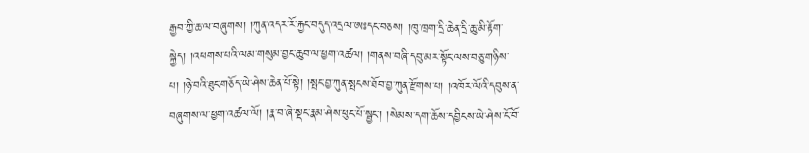རྒྱབ་ཀྱི་ཆ་ལ་བཞུགས། །ཀུན་འདར་རོ་རྐྱང་བདུད་འདྲལ་ཨཿདང་བཅས། །ཁུ་ཁྲག་དྲི་ཆེན་དྲི་ཆུ་མི་རྟོག་སྐྱེད། །འཕགས་པའི་ལམ་གསུམ་བྱང་ཆུབ་ལ་ཕྱག་འཚལ། །གནས་བཞི་དབུ་མར་སྟོང་ལས་བཅུ་གཉིས་པ། །ཉེ་བའི་ཐུང་གཅོད་ཡེ་ཤེས་ཆེན་པོ་སྟེ། །སྤང་བྱ་ཀུན་སྤངས་ཐོབ་བྱ་ཀུན་རྫོགས་པ། །འཁོར་ལོའི་དབུས་ན་བཞུགས་ལ་ཕྱག་འཚལ་ལོ། །རྣ་བ་ཞེ་སྡང་རྣམ་ཤེས་ཕུང་པོ་སྦྱང་། །སེམས་དག་ཆོས་དབྱིངས་ཡེ་ཤེས་ངོ་བོ་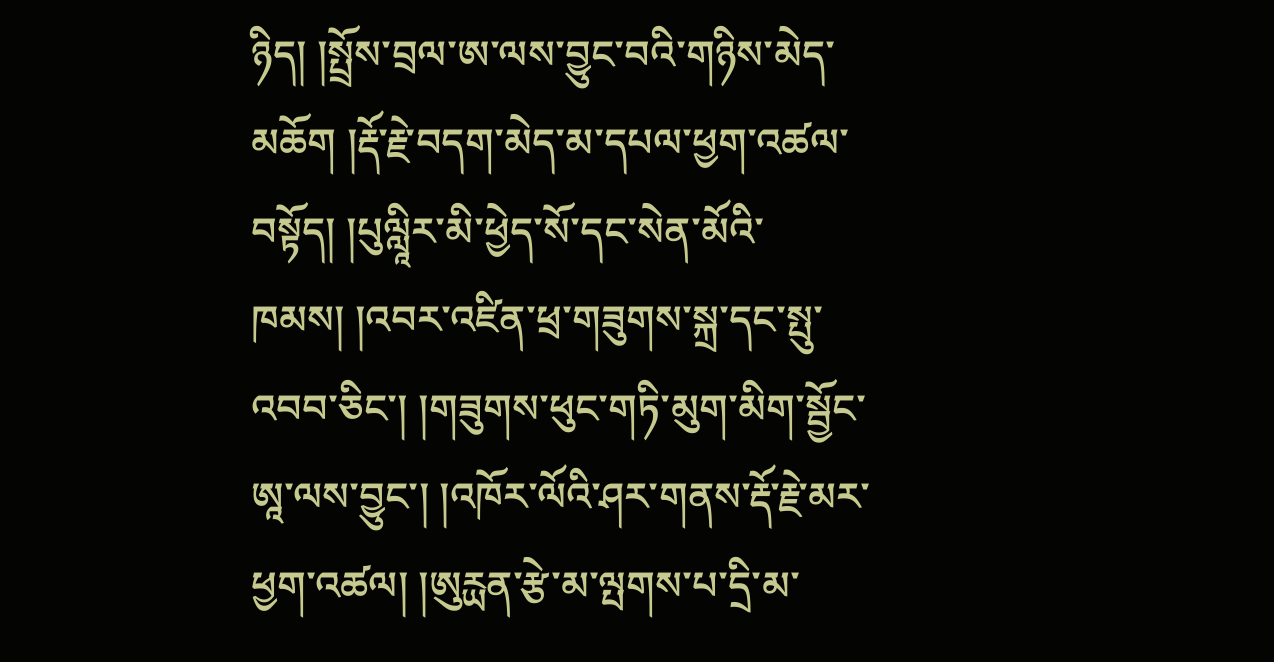ཉིད། །སྤྲོས་བྲལ་ཨ་ལས་བྱུང་བའི་གཉིས་མེད་མཆོག །རྡོ་རྗེ་བདག་མེད་མ་དཔལ་ཕྱག་འཚལ་བསྟོད། །པུལླཱིར་མི་ཕྱེད་སོ་དང་སེན་མོའི་ཁམས། །འབར་འཛིན་ཕྲ་གཟུགས་སྐྲ་དང་སྤུ་འབབ་ཅིང་། །གཟུགས་ཕུང་གཏི་མུག་མིག་སྦྱོང་ཨཱ་ལས་བྱུང་། །འཁོར་ལོའི་ཤར་གནས་རྡོ་རྗེ་མར་ཕྱག་འཚལ། །ཨུརྻན་རྩེ་མ་ལྤགས་པ་དྲི་མ་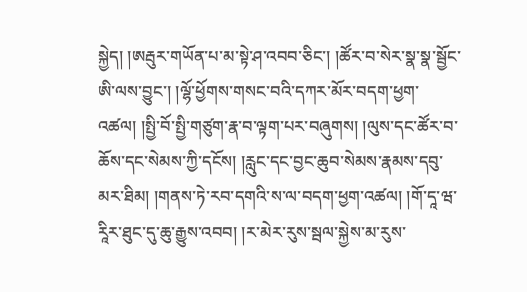སྐྱེད། །ཨརྦུར་གཡོན་པ་མ་སྟེ་ཤ་འབབ་ཅིང་། །ཚོར་བ་སེར་སྣ་སྣ་སྦྱོང་ཨི་ལས་བྱུང་། །ལྷོ་ཕྱོགས་གསང་བའི་དཀར་མོར་བདག་ཕྱག་འཚལ། །སྤྱི་བོ་སྤྱི་གཙུག་རྣ་བ་ལྟག་པར་བཞུགས། །ལུས་དང་ཚོར་བ་ཆོས་དང་སེམས་ཀྱི་དངོས། །རླུང་དང་བྱང་ཆུབ་སེམས་རྣམས་དབུ་མར་ཐིམ། །གནས་ཏེ་རབ་དགའི་ས་ལ་བདག་ཕྱག་འཚལ། །གོ་དཱ་ཝ་རཱིར་ཐུང་དུ་ཆུ་རྒྱུས་འབབ། །ར་མེར་རུས་སྦལ་སྐྱེས་མ་རུས་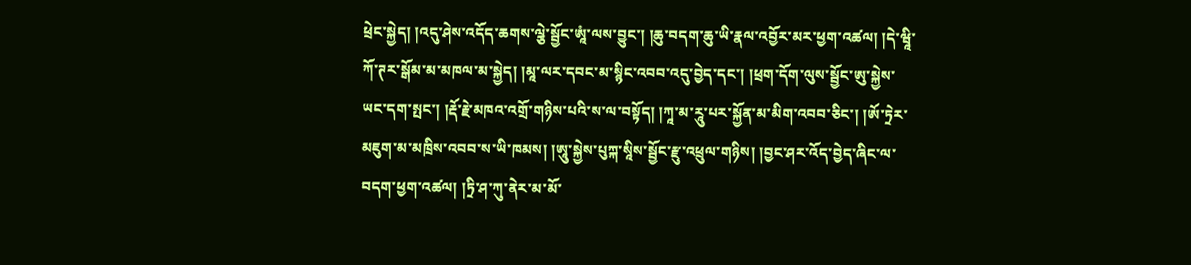ཕྲེང་སྐྱེད། །འདུ་ཤེས་འདོད་ཆགས་ལྕེ་སྦྱོང་ཨཱཾ་ལས་བྱུང་། །ཆུ་བདག་ཆུ་ཡི་རྣལ་འབྱོར་མར་ཕྱག་འཚལ། །དེ་ཝཱི་ཀོ་ཊར་སྒོམ་མ་མཁལ་མ་སྐྱེད། །མཱ་ལར་དབང་མ་སྙིང་འབབ་འདུ་བྱེད་དང་། །ཕྲག་དོག་ལུས་སྦྱོང་ཨུ་སྐྱེས་ཡང་དག་སྤང་། །རྡོ་རྗེ་མཁའ་འགྲོ་གཉིས་པའི་ས་ལ་བསྟོད། །ཀཱ་མ་རཱུ་པར་སྐྱོན་མ་མིག་འབབ་ཅིང་། །ཨོ་ཏྲེར་མཇུག་མ་མཁྲིས་འབབ་ས་ཡི་ཁམས། །ཨཱུ་སྐྱེས་པུཀྐ་སཱིས་སྦྱོང་རྫུ་འཕྲུལ་གཉིས། །བྱང་ཤར་འོད་བྱེད་ཞིང་ལ་བདག་ཕྱག་འཚལ། །ཏྲི་ཤ་ཀུ་ནེར་མ་མོ་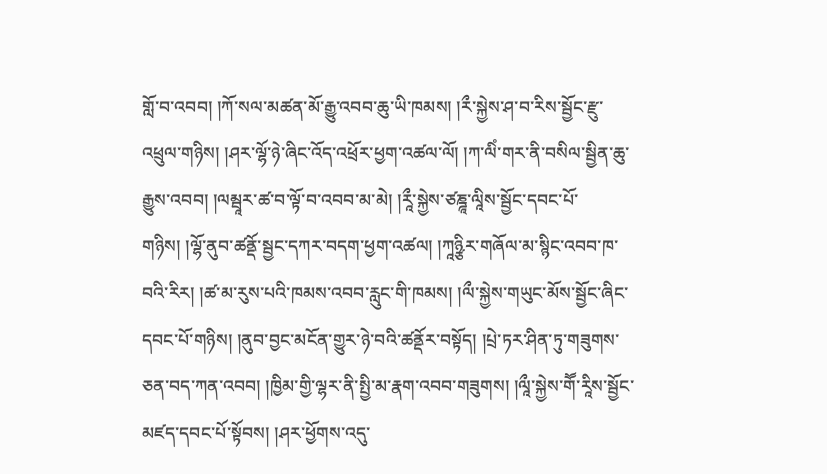གློ་བ་འབབ། །ཀོ་སལ་མཚན་མོ་རྒྱུ་འབབ་ཆུ་ཡི་ཁམས། །རྀ་སྐྱེས་ཤ་བ་རིས་སྦྱོང་རྫུ་འཕྲུལ་གཉིས། །ཤར་ལྷོ་ཉེ་ཞིང་འོད་འཕྲོར་ཕྱག་འཚལ་ལོ། །ཀ་ལིཾ་གར་ནི་བསིལ་སྦྱིན་ཆུ་རྒྱུས་འབབ། །ལམྦཱར་ཚ་བ་ལྟོ་བ་འབབ་མ་མེ། །རཱྀ་སྐྱེས་ཙཎྜཱ་ལཱིས་སྦྱོང་དབང་པོ་གཉིས། །ལྷོ་ནུབ་ཚནྡོ་སྦྱང་དཀར་བདག་ཕྱག་འཚལ། །ཀཱཉྩིར་གཞོལ་མ་སྙིང་འབབ་ཁ་བའི་རིར། །ཚ་མ་རུས་པའི་ཁམས་འབབ་རླུང་གི་ཁམས། །ལྀ་སྐྱེས་གཡུང་མོས་སྦྱོང་ཞིང་དབང་པོ་གཉིས། །ནུབ་བྱང་མངོན་གྱུར་ཉེ་བའི་ཚནྡོར་བསྟོད། །པྲེ་ཏར་ཤིན་ཏུ་གཟུགས་ཅན་བད་ཀན་འབབ། །ཁྱིམ་གྱི་ལྷར་ནི་སྤྱི་མ་རྣག་འབབ་གཟུགས། །ལཱྀ་སྐྱེས་གཽ་རཱིས་སྦྱོང་མཛད་དབང་པོ་སྟོབས། །ཤར་ཕྱོགས་འདུ་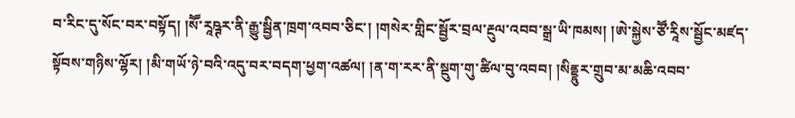བ་རིང་དུ་སོང་བར་བསྟོད། །སཽ་རཱཥྚར་ནི་རྒྱུ་སྦྱིན་ཁྲག་འབབ་ཅིང་། །གསེར་གླིང་སྦྱོར་བྲལ་རྔུལ་འབབ་སྒྲ་ཡི་ཁམས། །ཨེ་སྐྱེས་ཙཽ་རཱིས་སྦྱོང་མཛད་སྟོབས་གཉིས་ལྷོར། །མི་གཡོ་ཉེ་བའི་འདུ་བར་བདག་ཕྱག་འཚལ། །ན་ག་རར་ནི་སྡུག་གུ་ཚིལ་བུ་འབབ། །སིནྡྷུར་གྲུབ་མ་མཆི་འབབ་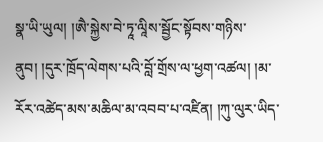སྣ་ཡི་ཡུལ། །ཨཻ་སྐྱེས་བེ་ཏཱ་ལཱིས་སྦྱོང་སྟོབས་གཉིས་ནུབ། །དུར་ཁྲོད་ལེགས་པའི་བློ་གྲོས་ལ་ཕྱག་འཚལ། །མ་རོར་འཚེད་མས་མཆིལ་མ་འབབ་པ་འཛིན། །ཀུ་ལུར་ཡིད་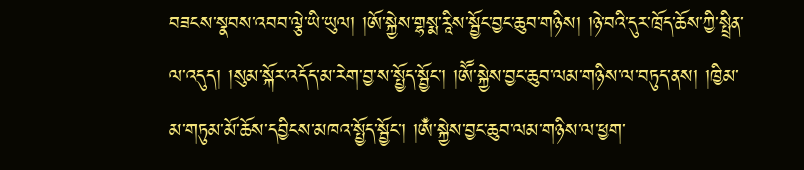བཟངས་སྣབས་འབབ་ལྕེ་ཡི་ཡུལ། །ཨོ་སྐྱེས་གྷསྨ་རཱིས་སྦྱོང་བྱང་ཆུབ་གཉིས། །ཉེ་བའི་དུར་ཁྲོད་ཆོས་ཀྱི་སྤྲིན་ལ་འདུད། །སུམ་སྐོར་འདོད་མ་རེག་བྱ་ས་སྤྱོད་སྦྱོང་། །ཨཽ་སྐྱེས་བྱང་ཆུབ་ལམ་གཉིས་ལ་བཏུད་ནས། །ཁྱིམ་མ་གཏུམ་མོ་ཆོས་དབྱིངས་མཁའ་སྤྱོད་སྦྱོང་། །ཨྃ་སྐྱེས་བྱང་ཆུབ་ལམ་གཉིས་ལ་ཕྱག་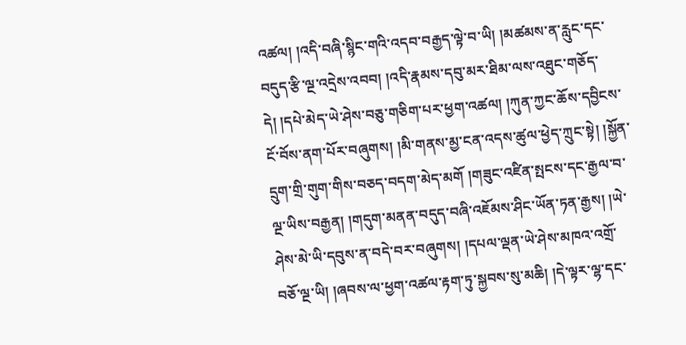འཚལ། །འདི་བཞི་སྙིང་གའི་འདབ་བརྒྱད་ལྟེ་བ་ཡི། །མཚམས་ན་རླུང་དང་བདུད་རྩི་ལྔ་འདྲེས་འབབ། །འདི་རྣམས་དབུ་མར་ཐིམ་ལས་འཐུང་གཅོད་དེ། །དཔེ་མེད་ཡེ་ཤེས་བཅུ་གཅིག་པར་ཕྱག་འཚལ། །ཀུན་ཀྱང་ཆོས་དབྱིངས་ངོ་བོས་ནག་པོར་བཞུགས། །མི་གནས་མྱ་ངན་འདས་ཚུལ་ཕྱེད་ཀྲུང་སྟེ། །སྐྱོན་དྲུག་གྲི་གུག་གིས་བཅད་བདག་མེད་མགོ །གཟུང་འཛིན་སྤངས་དང་རྒྱལ་བ་ལྔ་ཡིས་བརྒྱན། །གདུག་མནན་བདུད་བཞི་འཇོམས་ཤིང་ཡོན་ཏན་རྒྱས། །ཡེ་ཤེས་མེ་ཡི་དབུས་ན་བདེ་བར་བཞུགས། །དཔལ་ལྡན་ཡེ་ཤེས་མཁའ་འགྲོ་བཅོ་ལྔ་ཡི། །ཞབས་ལ་ཕྱག་འཚལ་རྟག་ཏུ་སྐྱབས་སུ་མཆི། །དེ་ལྟར་ལྷ་དང་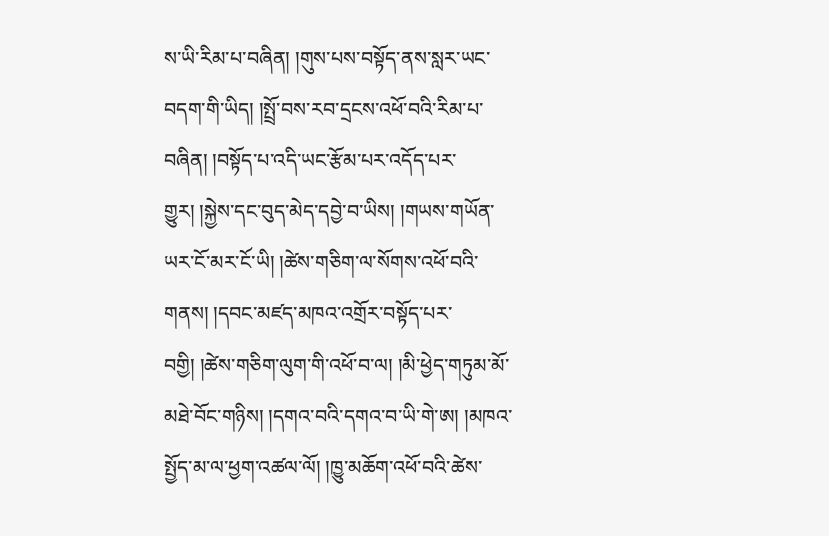ས་ཡི་རིམ་པ་བཞིན། །གུས་པས་བསྟོད་ནས་སླར་ཡང་བདག་གི་ཡིད། །སྤྲོ་བས་རབ་དྲངས་འཕོ་བའི་རིམ་པ་བཞིན། །བསྟོད་པ་འདི་ཡང་རྩོམ་པར་འདོད་པར་གྱུར། །སྐྱེས་དང་བུད་མེད་དབྱེ་བ་ཡིས། །གཡས་གཡོན་ཡར་ངོ་མར་ངོ་ཡི། །ཚེས་གཅིག་ལ་སོགས་འཕོ་བའི་གནས། །དབང་མཛད་མཁའ་འགྲོར་བསྟོད་པར་བགྱི། །ཚེས་གཅིག་ལུག་གི་འཕོ་བ་ལ། །མི་ཕྱེད་གཏུམ་མོ་མཐེ་བོང་གཉིས། །དགའ་བའི་དགའ་བ་ཡི་གེ་ཨ། །མཁའ་སྤྱོད་མ་ལ་ཕྱག་འཚལ་ལོ། །ཁྱུ་མཆོག་འཕོ་བའི་ཚེས་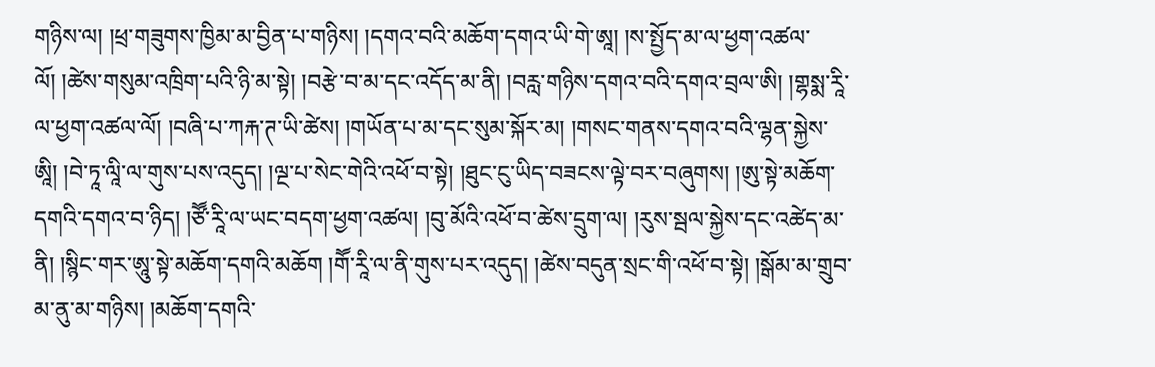གཉིས་ལ། །ཕྲ་གཟུགས་ཁྱིམ་མ་བྱིན་པ་གཉིས། །དགའ་བའི་མཆོག་དགའ་ཡི་གེ་ཨཱ། །ས་སྤྱོད་མ་ལ་ཕྱག་འཚལ་ལོ། །ཚེས་གསུམ་འཁྲིག་པའི་ཉི་མ་སྟེ། །བརྩེ་བ་མ་དང་འདོད་མ་ནི། །བརླ་གཉིས་དགའ་བའི་དགའ་བྲལ་ཨི། །གྷསྨ་རཱི་ལ་ཕྱག་འཚལ་ལོ། །བཞི་པ་ཀརྐ་ཊ་ཡི་ཚེས། །གཡོན་པ་མ་དང་སུམ་སྐོར་མ། །གསང་གནས་དགའ་བའི་ལྷན་སྐྱེས་ཨཱི། །བེ་ཏཱ་ལཱི་ལ་གུས་པས་འདུད། །ལྔ་པ་སེང་གེའི་འཕོ་བ་སྟེ། །ཐུང་ངུ་ཡིད་བཟངས་ལྟེ་བར་བཞུགས། །ཨུ་སྟེ་མཆོག་དགའི་དགའ་བ་ཉིད། །ཙཽ་རཱི་ལ་ཡང་བདག་ཕྱག་འཚལ། །བུ་མོའི་འཕོ་བ་ཚེས་དྲུག་ལ། །རུས་སྦལ་སྐྱེས་དང་འཚེད་མ་ནི། །སྙིང་གར་ཨཱུ་སྟེ་མཆོག་དགའི་མཆོག །གཽ་རཱི་ལ་ནི་གུས་པར་འདུད། །ཚེས་བདུན་སྲང་གི་འཕོ་བ་སྟེ། །སྒོམ་མ་གྲུབ་མ་ནུ་མ་གཉིས། །མཆོག་དགའི་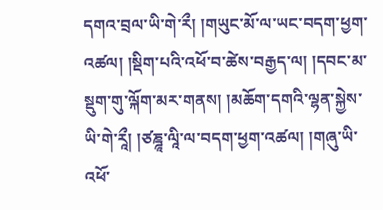དགའ་བྲལ་ཡི་གེ་རྀ། །གཡུང་མོ་ལ་ཡང་བདག་ཕྱག་འཚལ། །སྡིག་པའི་འཕོ་བ་ཚེས་བརྒྱད་ལ། །དབང་མ་སྡུག་གུ་ལྐོག་མར་གནས། །མཆོག་དགའི་ལྷན་སྐྱེས་ཡི་གེ་རཱྀ། །ཙཎྜཱ་ལཱི་ལ་བདག་ཕྱག་འཚལ། །གཞུ་ཡི་འཕོ་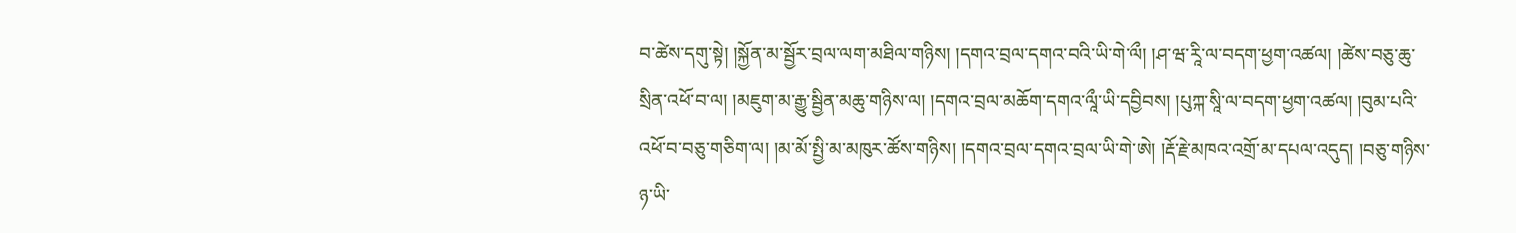བ་ཚེས་དགུ་སྟེ། །སྐྱོན་མ་སྦྱོར་བྲལ་ལག་མཐིལ་གཉིས། །དགའ་བྲལ་དགའ་བའི་ཡི་གེ་ལྀ། །ཤ་ཝ་རཱི་ལ་བདག་ཕྱག་འཚལ། །ཚེས་བཅུ་ཆུ་སྲིན་འཕོ་བ་ལ། །མཇུག་མ་རྒྱུ་སྦྱིན་མཆུ་གཉིས་ལ། །དགའ་བྲལ་མཆོག་དགའ་ལཱྀ་ཡི་དབྱིབས། །པུཀྐ་སཱི་ལ་བདག་ཕྱག་འཚལ། །བུམ་པའི་འཕོ་བ་བཅུ་གཅིག་ལ། །མ་མོ་སྤྱི་མ་མཁུར་ཚོས་གཉིས། །དགའ་བྲལ་དགའ་བྲལ་ཡི་གེ་ཨེ། །རྡོ་རྗེ་མཁའ་འགྲོ་མ་དཔལ་འདུད། །བཅུ་གཉིས་ཉ་ཡི་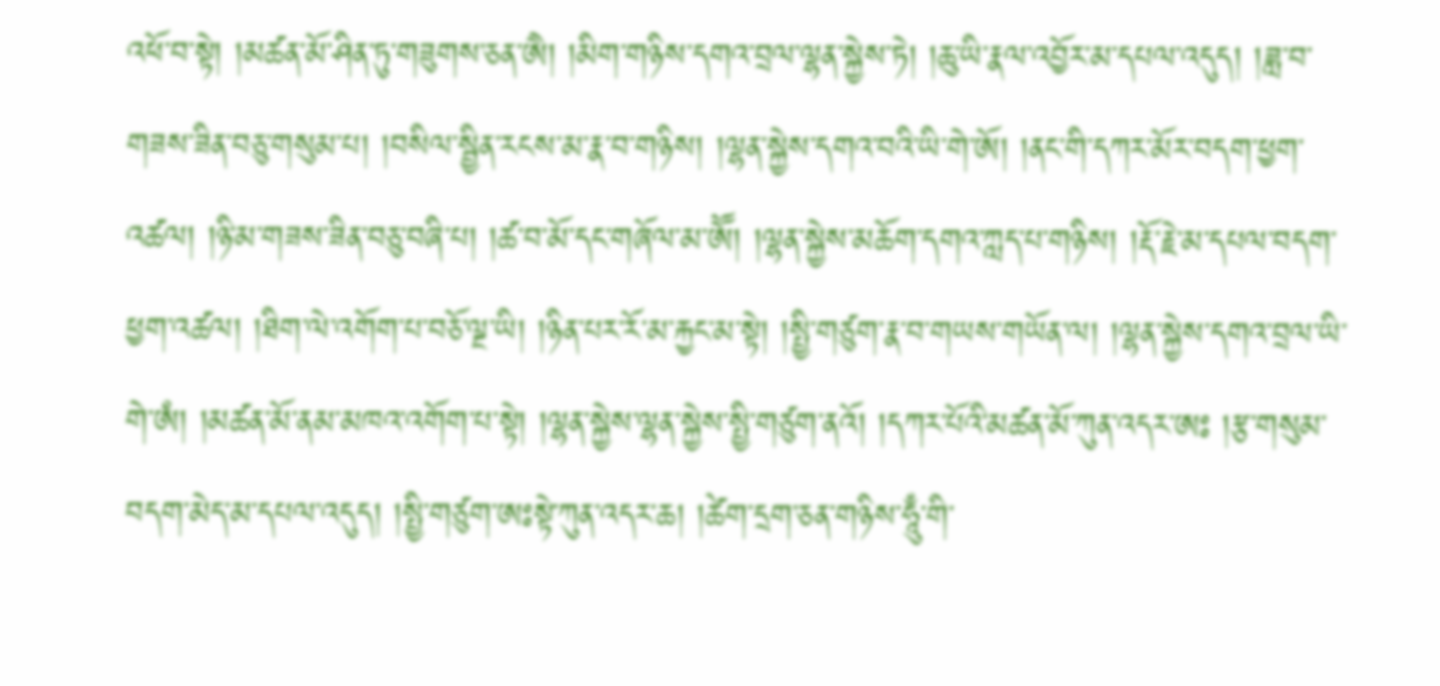འཕོ་བ་སྟེ། །མཚན་མོ་ཤིན་ཏུ་གཟུགས་ཅན་ཨཻ། །མིག་གཉིས་དགའ་བྲལ་ལྷན་སྐྱེས་ཏེ། །ཆུ་ཡི་རྣལ་འབྱོར་མ་དཔལ་འདུད། །ཟླ་བ་གཟས་ཟིན་བཅུ་གསུམ་པ། །བསིལ་སྦྱིན་རངས་མ་རྣ་བ་གཉིས། །ལྷན་སྐྱེས་དགའ་བའི་ཡི་གེ་ཨོ། །ནང་གི་དཀར་མོར་བདག་ཕྱག་འཚལ། །ཉི་མ་གཟས་ཟིན་བཅུ་བཞི་པ། །ཚ་བ་མོ་དང་གཞོལ་མ་ཨཽ། །ལྷན་སྐྱེས་མཆོག་དགའ་ཀླད་པ་གཉིས། །རྡོ་རྗེ་མ་དཔལ་བདག་ཕྱག་འཚལ། །ཐིག་ལེ་འགོག་པ་བཅོ་ལྔ་ཡི། །ཉིན་པར་རོ་མ་རྐྱང་མ་སྟེ། །སྤྱི་གཙུག་རྣ་བ་གཡས་གཡོན་ལ། །ལྷན་སྐྱེས་དགའ་བྲལ་ཡི་གེ་ཨཾ། །མཚན་མོ་ནམ་མཁའ་འགོག་པ་སྟེ། །ལྷན་སྐྱེས་ལྷན་སྐྱེས་སྤྱི་གཙུག་ནའོ། །དཀར་པོའི་མཚན་མོ་ཀུན་འདར་ཨཿ །རྩ་གསུམ་བདག་མེད་མ་དཔལ་འདུད། །སྤྱི་གཙུག་ཨཿསྟེ་ཀུན་འདར་ཆ། །ཚེག་དྲག་ཅན་གཉིས་ཧཱུྃ་གི་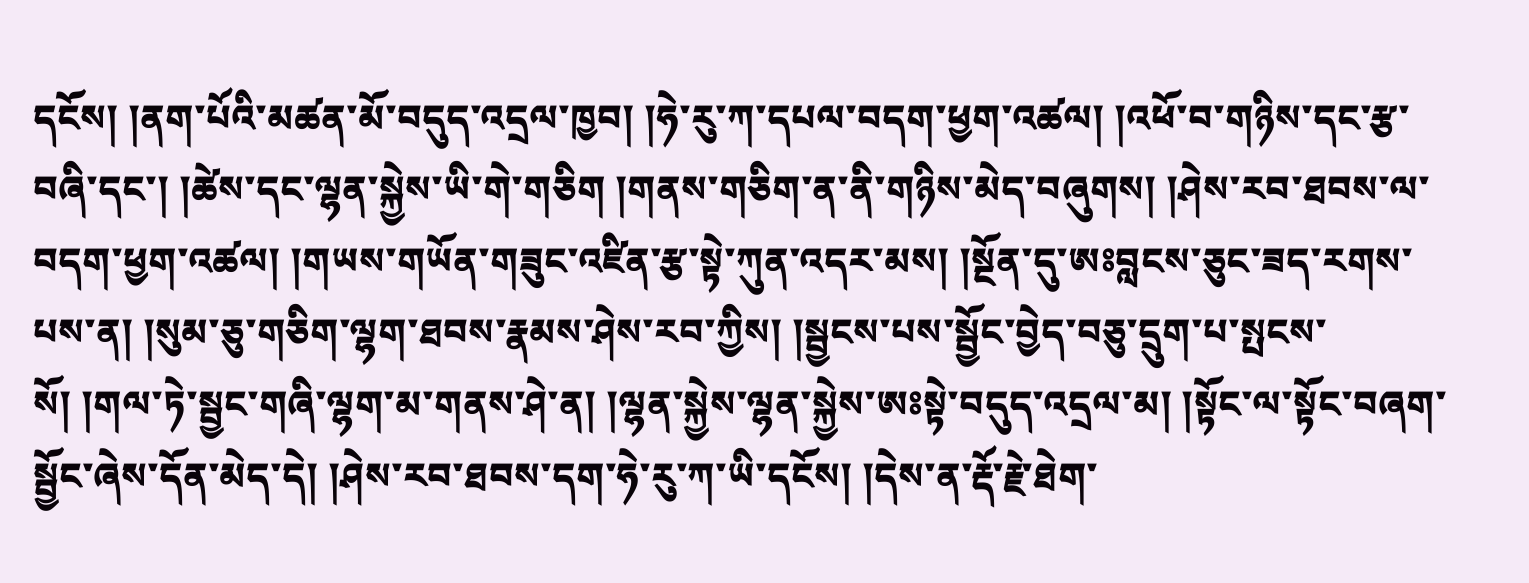དངོས། །ནག་པོའི་མཚན་མོ་བདུད་འདྲལ་ཁྱབ། །ཧེ་རུ་ཀ་དཔལ་བདག་ཕྱག་འཚལ། །འཕོ་བ་གཉིས་དང་རྩ་བཞི་དང་། །ཚེས་དང་ལྷན་སྐྱེས་ཡི་གེ་གཅིག །གནས་གཅིག་ན་ནི་གཉིས་མེད་བཞུགས། །ཤེས་རབ་ཐབས་ལ་བདག་ཕྱག་འཚལ། །གཡས་གཡོན་གཟུང་འཛིན་རྩ་སྟེ་ཀུན་འདར་མས། །སྔོན་དུ་ཨཿབླངས་ཅུང་ཟད་རགས་པས་ན། །སུམ་ཅུ་གཅིག་ལྷག་ཐབས་རྣམས་ཤེས་རབ་ཀྱིས། །སྦྱངས་པས་སྦྱོང་བྱེད་བཅུ་དྲུག་པ་སྤངས་སོ། །གལ་ཏེ་སྦྱང་གཞི་ལྷག་མ་གནས་ཤེ་ན། །ལྷན་སྐྱེས་ལྷན་སྐྱེས་ཨཿསྟེ་བདུད་འདྲལ་མ། །སྟོང་ལ་སྟོང་བཞག་སྦྱོང་ཞེས་དོན་མེད་དེ། །ཤེས་རབ་ཐབས་དག་ཧེ་རུ་ཀ་ཡི་དངོས། །དེས་ན་རྡོ་རྗེ་ཐེག་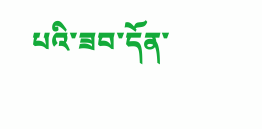པའི་ཟབ་དོན་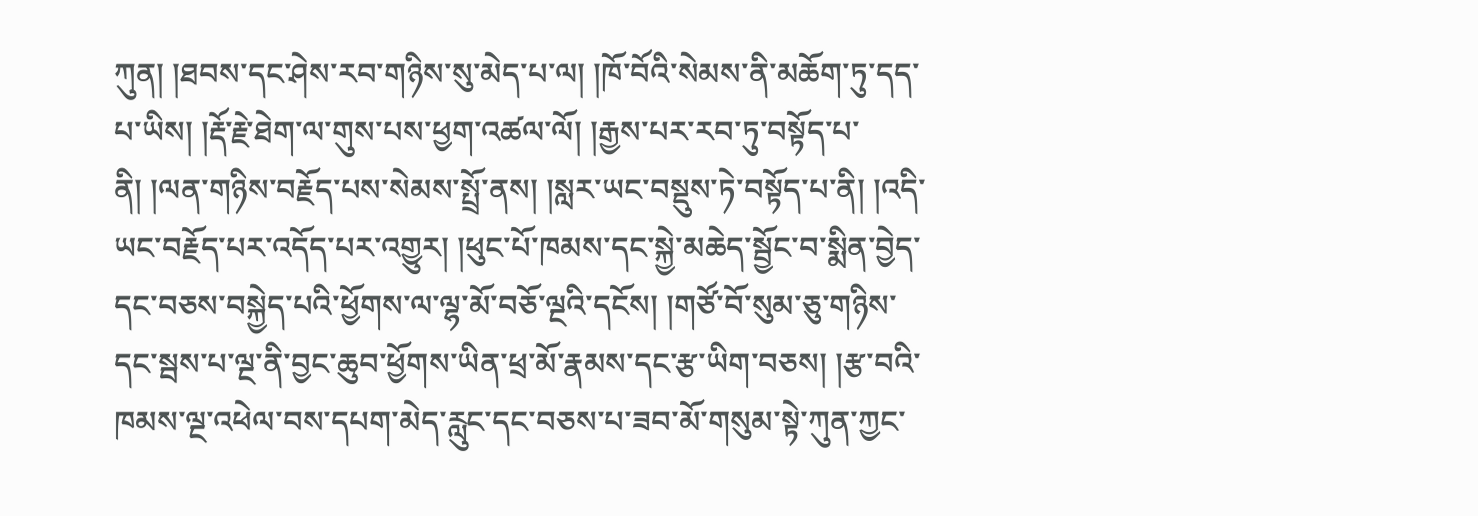ཀུན། །ཐབས་དང་ཤེས་རབ་གཉིས་སུ་མེད་པ་ལ། །ཁོ་བོའི་སེམས་ནི་མཆོག་ཏུ་དད་པ་ཡིས། །རྡོ་རྗེ་ཐེག་ལ་གུས་པས་ཕྱག་འཚལ་ལོ། །རྒྱས་པར་རབ་ཏུ་བསྟོད་པ་ནི། །ལན་གཉིས་བརྗོད་པས་སེམས་སྤྲོ་ནས། །སླར་ཡང་བསྡུས་ཏེ་བསྟོད་པ་ནི། །འདི་ཡང་བརྗོད་པར་འདོད་པར་འགྱུར། །ཕུང་པོ་ཁམས་དང་སྐྱེ་མཆེད་སྦྱོང་བ་སྨིན་བྱེད་དང་བཅས་བསྐྱེད་པའི་ཕྱོགས་ལ་ལྷ་མོ་བཅོ་ལྔའི་དངོས། །གཙོ་བོ་སུམ་ཅུ་གཉིས་དང་སྦས་པ་ལྔ་ནི་བྱང་ཆུབ་ཕྱོགས་ཡིན་ཕྲ་མོ་རྣམས་དང་རྩ་ཡིག་བཅས། །རྩ་བའི་ཁམས་ལྔ་འཕེལ་བས་དཔག་མེད་རླུང་དང་བཅས་པ་ཟབ་མོ་གསུམ་སྟེ་ཀུན་ཀྱང་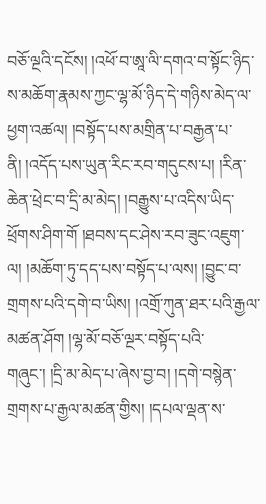བཅོ་ལྔའི་དངོས། །འཕོ་བ་ཨཱ་ལི་དགའ་བ་སྟོང་ཉིད་ས་མཆོག་རྣམས་ཀྱང་ལྷ་མོ་ཉིད་དེ་གཉིས་མེད་ལ་ཕྱག་འཚལ། །བསྟོད་པས་མགྲིན་པ་བརྒྱན་པ་ནི། །འདོད་པས་ཡུན་རིང་རབ་གདུངས་པ། །རིན་ཆེན་ཕྲེང་བ་དྲི་མ་མེད། །བརྒྱུས་པ་འདིས་ཡིད་ཕྲོགས་ཤིག་གོ །ཐབས་དང་ཤེས་རབ་ཟུང་འཇུག་ལ། །མཆོག་ཏུ་དད་པས་བསྟོད་པ་ལས། །བྱུང་བ་གྲགས་པའི་དགེ་བ་ཡིས། །འགྲོ་ཀུན་ཐར་པའི་རྒྱལ་མཚན་ཤོག །ལྷ་མོ་བཅོ་ལྔར་བསྟོད་པའི་གཞུང་། །དྲི་མ་མེད་པ་ཞེས་བྱ་བ། །དགེ་བསྙེན་གྲགས་པ་རྒྱལ་མཚན་གྱིས། །དཔལ་ལྡན་ས་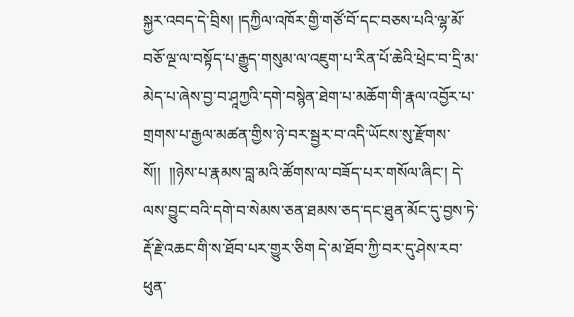སྐྱར་འབད་དེ་བྲིས། །དཀྱིལ་འཁོར་གྱི་གཙོ་བོ་དང་བཅས་པའི་ལྷ་མོ་བཅོ་ལྔ་ལ་བསྟོད་པ་རྒྱུད་གསུམ་ལ་འཇུག་པ་རིན་པོ་ཆེའི་ཕྲེང་བ་དྲི་མ་མེད་པ་ཞེས་བྱ་བ་ཤཱཀྱའི་དགེ་བསྙེན་ཐེག་པ་མཆོག་གི་རྣལ་འབྱོར་པ་གྲགས་པ་རྒྱལ་མཚན་གྱིས་ཉེ་བར་སྦྱར་བ་འདི་ཡོངས་སུ་རྫོགས་སོ།།  །།ཉེས་པ་རྣམས་བླ་མའི་ཚོགས་ལ་བཟོད་པར་གསོལ་ཞིང་། དེ་ལས་བྱུང་བའི་དགེ་བ་སེམས་ཅན་ཐམས་ཅད་དང་ཐུན་མོང་དུ་བྱས་ཏེ་རྡོ་རྗེ་འཆང་གི་ས་ཐོབ་པར་གྱུར་ཅིག དེ་མ་ཐོབ་ཀྱི་བར་དུ་ཤེས་རབ་ཕུན་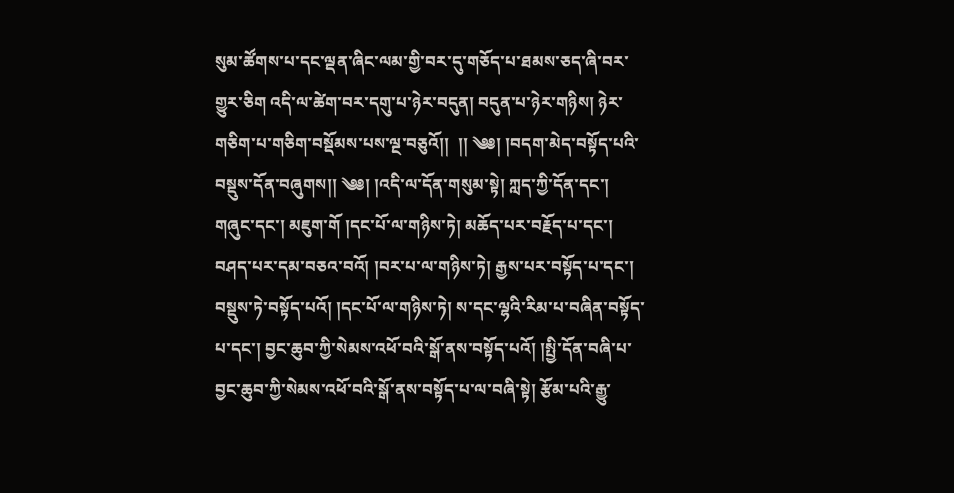སུམ་ཚོགས་པ་དང་ལྡན་ཞིང་ལམ་གྱི་བར་དུ་གཅོད་པ་ཐམས་ཅད་ཞི་བར་གྱུར་ཅིག འདི་ལ་ཚེག་བར་དགུ་པ་ཉེར་བདུན། བདུན་པ་ཉེར་གཉིས། ཉེར་གཅིག་པ་གཅིག་བསྡོམས་པས་ལྔ་བཅུའོ།།  །། ༄༅། །བདག་མེད་བསྟོད་པའི་བསྡུས་དོན་བཞུགས།། ༄༅། །འདི་ལ་དོན་གསུམ་སྟེ། ཀླད་ཀྱི་དོན་དང་། གཞུང་དང་། མཇུག་གོ །དང་པོ་ལ་གཉིས་ཏེ། མཆོད་པར་བརྗོད་པ་དང་། བཤད་པར་དམ་བཅའ་བའོ། །བར་པ་ལ་གཉིས་ཏེ། རྒྱས་པར་བསྟོད་པ་དང་། བསྡུས་ཏེ་བསྟོད་པའོ། །དང་པོ་ལ་གཉིས་ཏེ། ས་དང་ལྷའི་རིམ་པ་བཞིན་བསྟོད་པ་དང་། བྱང་ཆུབ་ཀྱི་སེམས་འཕོ་བའི་སྒོ་ནས་བསྟོད་པའོ། །སྤྱི་དོན་བཞི་པ་བྱང་ཆུབ་ཀྱི་སེམས་འཕོ་བའི་སྒོ་ནས་བསྟོད་པ་ལ་བཞི་སྟེ། རྩོམ་པའི་རྒྱུ་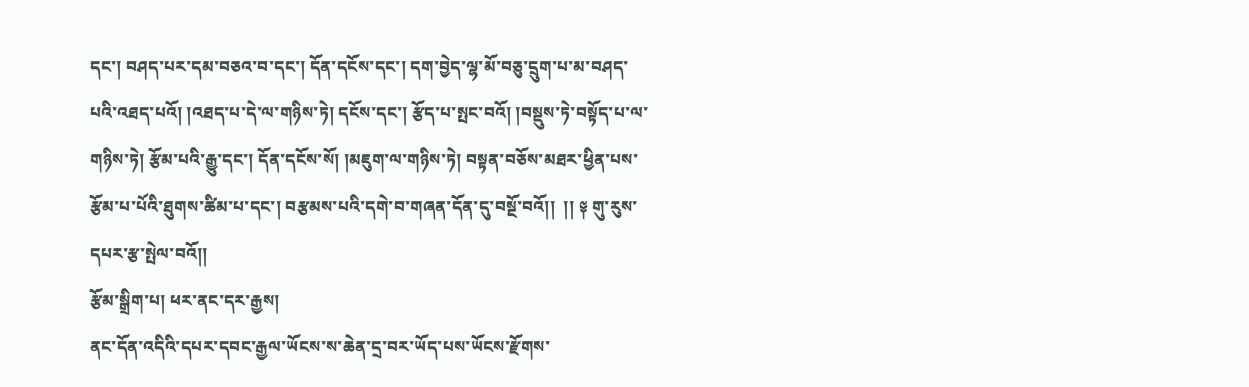དང་། བཤད་པར་དམ་བཅའ་བ་དང་། དོན་དངོས་དང་། དག་བྱེད་ལྷ་མོ་བཅུ་དྲུག་པ་མ་བཤད་པའི་འཐད་པའོ། །འཐད་པ་དེ་ལ་གཉིས་ཏེ། དངོས་དང་། རྩོད་པ་སྤང་བའོ། །བསྡུས་ཏེ་བསྟོད་པ་ལ་གཉིས་ཏེ། རྩོམ་པའི་རྒྱུ་དང་། དོན་དངོས་སོ། །མཇུག་ལ་གཉིས་ཏེ། བསྟན་བཅོས་མཐར་ཕྱིན་པས་རྩོམ་པ་པོའི་ཐུགས་ཚིམ་པ་དང་། བརྩམས་པའི་དགེ་བ་གཞན་དོན་དུ་བསྔོ་བའོ།།  །། ༈ གུ་རུས་དཔར་རྩ་སྤེལ་བའོ།།
རྩོམ་སྒྲིག་པ། ཕར་ནང་དར་རྒྱས།
ནང་དོན་འདིའི་དཔར་དབང་རྒྱལ་ཡོངས་ས་ཆེན་དྲ་བར་ཡོད་པས་ཡོངས་རྫོགས་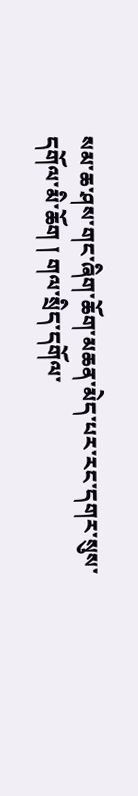སམ་ཆ་ཤས་གང་ཞིག་ཆོག་མཆན་མེད་པར་རང་དགར་སུས་དགོལ་མི་ཆོག ། གལ་སྲིད་དགོལ་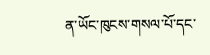ན་ཡོང་ཁུངས་གསལ་པོ་དང་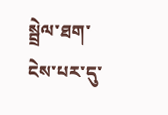སྦྲེལ་ཐག་ངེས་པར་དུ་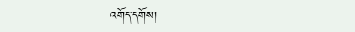འགོད་དགོས།